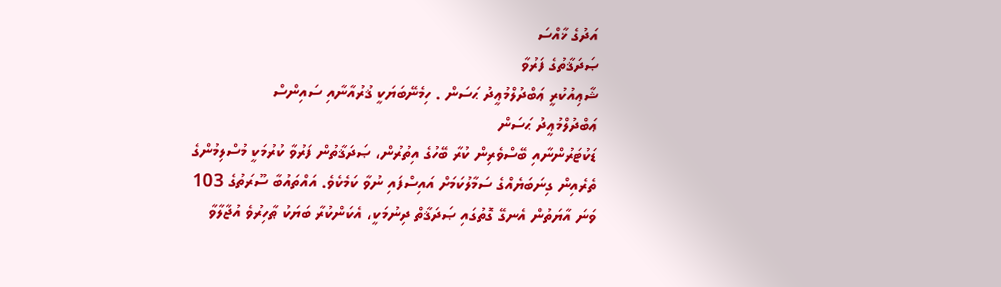އަދުގެ ޚާއްސަ
ޞަދަޤާތުގެ ފަރުވާ
ޝާޢިއުކުރީ ޢަބްދުލްމުޢީދު ޙަސަން . ހިމެނޭބަޔަކީ ޤުރުއާނާއި ސައިންސް
ޢަބްދުލްމުޢީދު ޙަސަން
ޑަކުޓަރުންނާއި ބޭސްވެރިން ކުރާ ބޭހުގެ އިތުރުން، ޞަދަޤާތުން ފަރުވާ ކުރުމަކީ މުސްލިމުންގެ ތެރެއިން ގިނަބަޔެއްގެ ސަމާލުކަމަށް އައިސްފައި ނުވާ ކަމެކެވެ. އައްތައުބާ ސޫރަތުގެ 103 ވަނަ އާޔަތުން އެނގޭ ގޮތުގައި ޞަދަޤާތް ދިނުމަކީ، އެކަންކުރާ ބަޔަކު ޠާހިރުވެ އުޖާލާވާ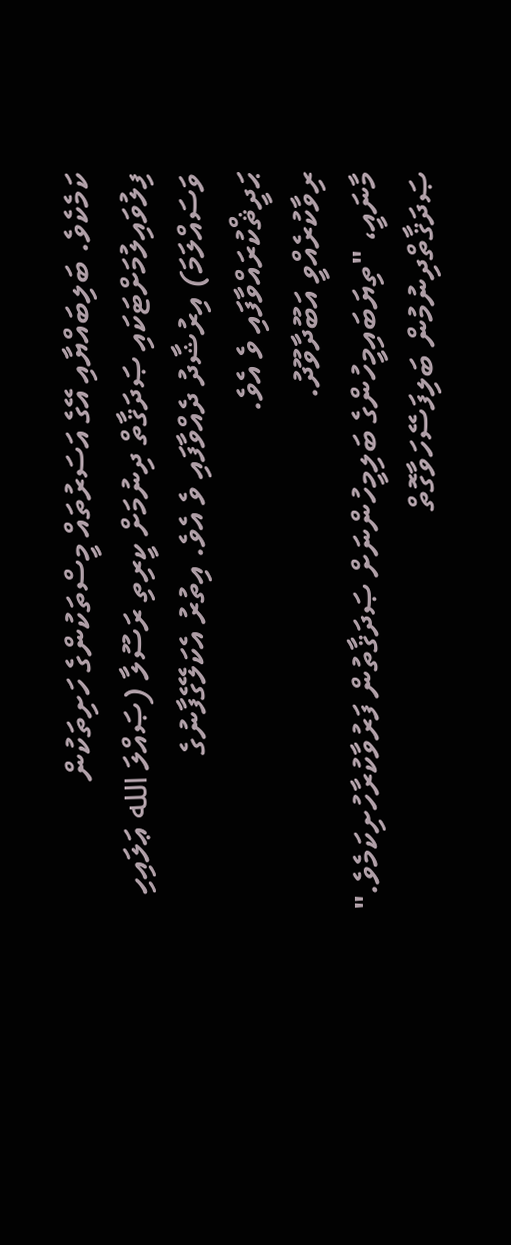ކަމެކެވެ. ބަލިބައްޔާއި އޭގެ އަސަރުތައް މީސްތަކުންގެ ހަށިތަކުން ފިލުވައިލުމަށްޓަކައި ޞަދަޤާތް ދިނުމަށް ކީރިތި ރަސޫލާ (ޞައްލަ الله ޢަލައިހި ވަސައްލަމަ) އިރުޝާދު ދެއްވާފައި ވެ އެވެ. އިތުރު އެކަލޭގެފާނުގެ ޙަދީޘްކުރައްވާފައި ވެ އެވެ.
ރިވާކުރެއްވީ އަބޫދާވޫދު.
މާނައީ، "ތިޔަބައިމީހުންގެ ބަލިމީހުންނަށް ޞަދަޤާތުން ފަރުވާކުރާހުށިކަމެވެ."
ޞަދަޤާތްދިނުމުން ބަލިފަސޭހަވާގޮތް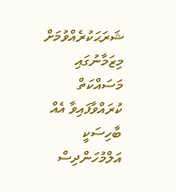ޝަރަޙަކުރެއްވުމަށް މިޒަމާނުގައި މަސައްކަތް ކުރައްވާފައިވާ އެއް ބާހިސަކީ އަލްމުހަންދިސް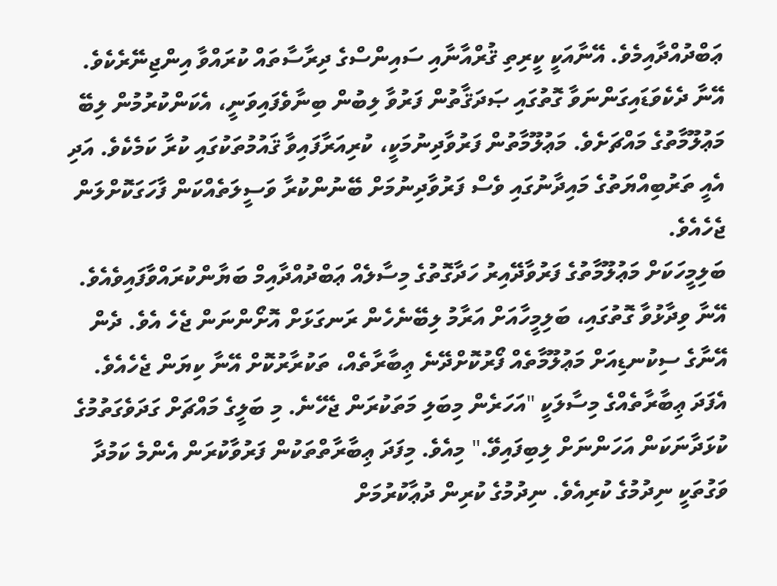ޢަބްދުއްދާއިމެވެ. އޭނާއަކީ ކީރިތި ޤުރްއާނާއި ސައިންސްގެ ދިރާސާތައް ކުރައްވާ އިންޖިނޭރެކެވެ. އޭނާ ދެކެވަޑައިގަންނަވާ ގޮތުގައި ޞަދަޤާތުން ފަރުވާ ލިބުން ބިނާވެފައިވަނީ، އެކަންކުރުމުން ލިބޭ މަޢުލޫމާތުގެ މައްޗަށެވެ. މަޢުލޫމާތުން ފަރުވާދިނުމަކީ، ކުރިއަރާފައިވާ ޤައުމުތަކުގައި ކުރާ ކަމެކެވެ. އަދި އެއީ ތަރުބިއްޔަތުގެ މައިދާނުގައި ވެސް ފަރުވާދިނުމަށް ބޭނުންކުރާ ވަސީލަތެއްކަން ފާހަގަކޮށްލަން ޖެހެއެވެ.
ބަލިމީހަކަށް މަޢުލޫމާތުގެ ފަރުވާދޭއިރު ހަދާގޮތުގެ މިސާލެއް ޢަބްދުއްދާއިމް ބަޔާންކުރައްވާފައިވެއެވެ. އޭނާ ވިދާޅުވާ ގޮތުގައި، ބަލިމީހާއަށް އަރާމު ލިބޭނެހެން ރަނގަޅަށް އޮށޯންނަން ޖެހެ އެވެ. ދެން އޭނާގެ ސިކުނޑިއަށް މަޢުލޫމާތެއް ފޯރުކޮށްދޭނެ ޢިބާރާތެއް، ތަކުރާރުކޮށް އޭނާ ކިޔަން ޖެހެއެވެ. އެފަދަ ޢިބާރާތެއްގެ މިސާލަކީ "އަހަރެން މިބަލި މަތަކުރަން ޖެހޭނެ. މި ބަލީގެ މައްޗަށް ގަދަވެގަތުމުގެ ކުޅަދާނަކަން އަހަންނަށް ލިބިފައިވޭ." މިއެވެ. މިފަދަ ޢިބާރާތްތަކުން ފަރުވާކުރަން އެންމެ ކަމުދާ ވަގުތަކީ ނިދުމުގެ ކުރިއެވެ. ނިދުމުގެ ކުރިން ދުޢާކުރުމަށް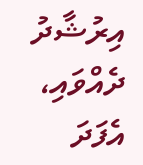އިރުޝާދު ދެއްވައި، އެފަދަ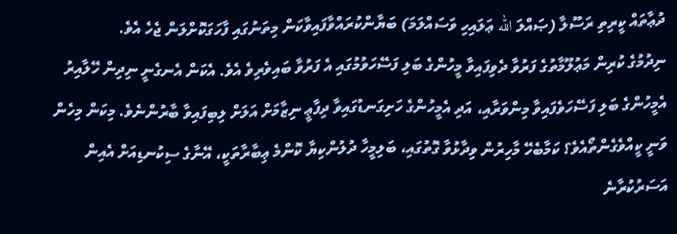ދުޢާތައް ކީރިތި ރަސޫލާ (ޞައްލަ الله ޢަލައިހި ވަސައްލަމަ) ބަޔާންކުރައްވާފައިވާކަން މިތަނުގައި ފާހަގަކޮށްލަން ޖެހެ އެވެ.
ނިދުމުގެ ކުރިން މަޢުލޫމާތުގެ ފަރުވާ ދެވިފައިވާ މީހުންގެ ބަލި ފަސޭހަވުމުގައި އެ ފަރުވާ ބައިވެރިވެ އެވެ. އެކަން އެނގެނީ ނިދިން ހޭލާއިރު އެމީހުންގެ ބަލި ފަސޭހަވެފައިވާ މިންވަރާއި، އަދި އެމީހުންގެ ހަށިގަނޑުގައިވާ ދިފާޢީ ނިޒާމަށް އަލަށް ލިބިފައިވާ ބާރުންނެވެ. މިކަން މިހެން ވަނީ ކީއްވެގެންތޯއެވެ؟ ކަމާބެހޭ މާހިރުން ވިދާޅުވާ ގޮތުގައި، ބަލިމީހާ ދުލުންކިޔާ ކޮންމެ ޢިބާރާތަކީ، އޭނާގެ ސިކުނޑިއަށް އެއިން އަސަރުކުރާނެ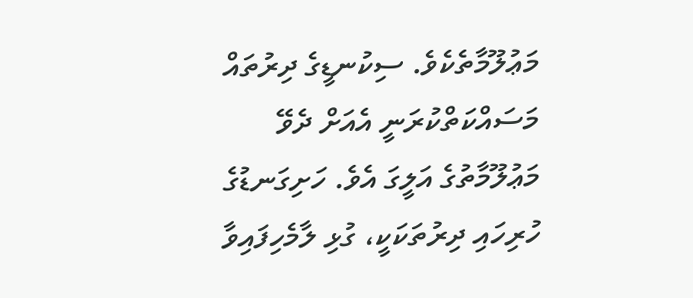މަޢުލޫމާތެކެވެ. ސިކުނޑީގެ ދިރުތައް މަސައްކަތްކުރަނީ އެއަށް ދެވޭ މަޢުލޫމާތުގެ އަލީގަ އެވެ. ހަށިގަނޑުގެ ހުރިހައި ދިރުތަކަކީ، ގުޅި ލާމެހިފައިވާ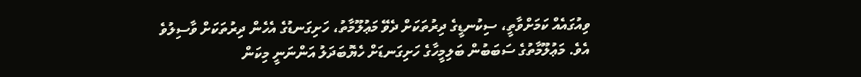ވިއުގައެއް ކަމަށްވާތީ، ސިކުނޑީގެ ދިރުތަކަށް ދެވޭ މަޢުލޫމާތު، ހަށިގަނޑުގެ އެހެން ދިރުތަކަށް ވާސިލުވެ އެވެ. މަޢުލޫމާތުގެ ސަބަބުން ބަލިމީހާގެ ހަށިގަނޑަށް ހެޔޮބަދަލު އަންނަނީ މިކަން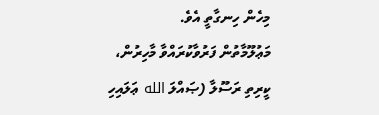މިހެން ހިނގާތީ އެވެ.
މަޢުލޫމާތުން ފަރުވާކުރައްވާ މާހިރުން، ކީރިތި ރަސޫލާ (ޞައްލަ الله ޢަލައިހި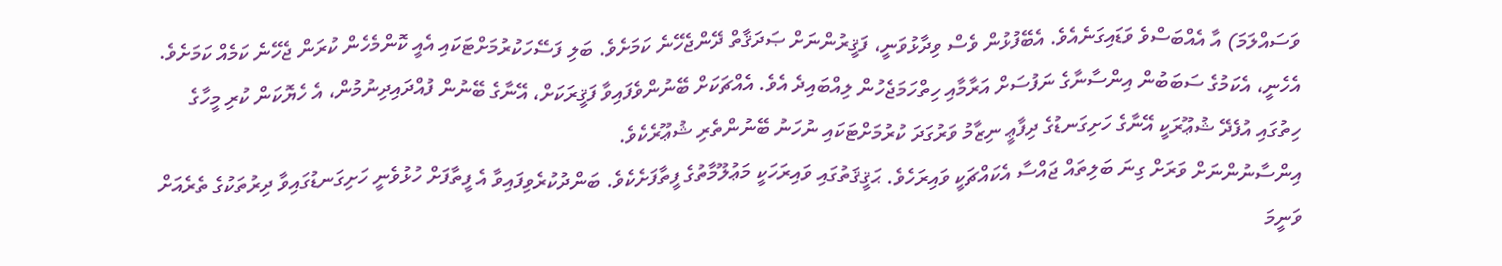ވަސައްލަމަ) އާ އެއްބަސްވެ ވަޑައިގަނެއެވެ. އެބޭފުޅުން ވެސް ވިދާޅުވަނީ، ފަޤީރުންނަށް ޞަދަޤާތް ދޭންޖެހޭނެ ކަމަށެވެ. ބަލި ފަސޭހަކުރުމަށްޓަކައި އެއީ ކޮންމެހެން ކުރަން ޖެހޭނެ ކަމެއް ކަމަށެވެ. އެހެނީ، އެކަމުގެ ސަބަބުން އިންސާނާގެ ނަފުސަށް އަރާމާއި ހިތްހަމަޖެހުން ލިއްބައިދެ އެވެ. އެއްޗަކަށް ބޭނުންވެފައިވާ ފަޤީރަކަށް، އޭނާގެ ބޭނުން ފުއްދައިދިނުމުން، އެ ހެޔޮކަން ކުރި މީހާގެ ހިތުގައި އުފެދޭ ޝުޢޫރަކީ އޭނާގެ ހަށިގަނޑުގެ ދިފާޢީ ނިޒާމު ވަރުގަދަ ކުރުމަށްޓަކައި ނުހަނު ބޭނުންތެރި ޝުޢޫރެކެވެ.
އިންސާނުންނަށް ވަރަށް ގިނަ ބަލިތައް ޖައްސާ އެކައްޗަކީ ވައިރަހެވެ. ޙަޤީޤަތުގައި ވައިރަހަކީ މަޢުލޫމާތުގެ ފީތާފަށެކެވެ. ބަންދުކުރެވިފައިވާ އެ ފީތާފަށް ހުޅުވެނީ ހަށިގަނޑުގައިވާ ދިރުތަކުގެ ތެރެއަށް ވަނީމަ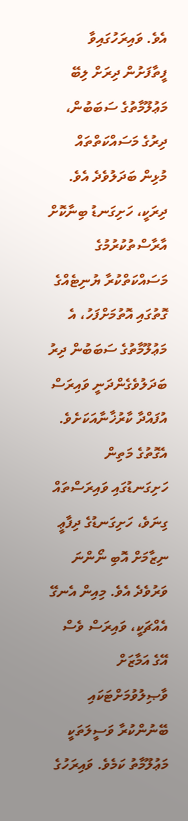އެވެ. ވައިރަހުގައިވާ ފީތާފަށުން ދިރަށް ލިބޭ މަޢުލޫމާތުގެ ސަބަބުން، ދިރުގެ މަސައްކަތްތައް މުޅިން ބަދަލުވެދެ އެވެ. ދިރަކީ، ހަށިގަނޑު ބިނާކޮށް އާރާސްތުކުރުމުގެ މަސައްކަތްކުރާ ޔުނިޓެއްގެ ގޮތުގައި އޮތުމަށްފަހު، އެ މަޢުލޫމާތުގެ ސަބަބުން ދިރު ބަދަލުވެގެންދަނީ ވައިރަސް އުފައްދާ ކާރުޚާނާއަކަށެވެ. އެގޮތުގެ މަތިން ހަށިގަނޑުގައި ވައިރަސްތައް ގިނަވެ، ހަށިގަނޑުގެ ދިފާޢީ ނިޒާމަށް އޮބި ނޯންނަ ވަރުވެދެ އެވެ. މިއިން އެނގޭ އެއްޗަކީ، ވައިރަސް ވެސް އޭގެ އަމާޒަށް ވާޞިލުވުމަށްޓަކައި ބޭނުންކުރާ ވަސީލަތަކީ މަޢުލޫމާތު ކަމެވެ. ވައިރަހުގެ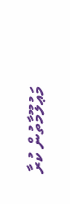މަޢުލޫމާތުން ކުރާ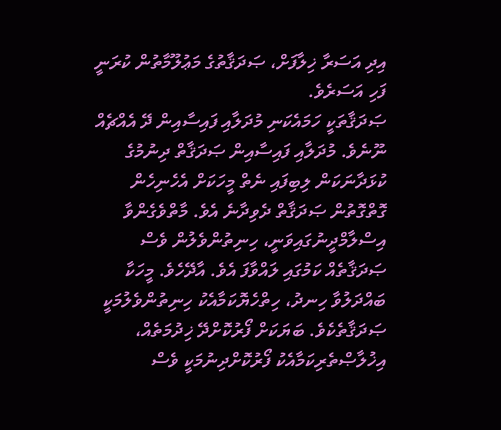އިދި އަސަރާ ޚިލާފަށް، ޞަދަޤާތުގެ މަޢުލޫމާތުން ކުރަނީ ފަހި އަސަރެވެ.
ޞަދަޤާތަކީ ހަމައެކަނި މުދަލާއި ފައިސާއިން ދޭ އެއްޗެއް ނޫނެވެ. މުދަލާއި ފައިސާއިން ޞަދަޤާތް ދިނުމުގެ ކުޅަދާނަކަން ލިބިފައި ނެތް މީހަކަށް އެހެނިހެން ގޮތްގޮތުން ޞަދަޤާތް ދެވިދާނެ އެވެ. މާތްވެގެންވާ އިސްލާމްދީނުގައިވަނީ، ހިނިތުންވެލުން ވެސް ޞަދަޤާތެއް ކަމުގައި ލައްވާފަ އެވެ. އާދޭހެވެ. މީހަކާ ބައްދަލުވާ ހިނދު، ހިތްހެޔޮކަމާއެކު ހިނިތުންވެލުމަކީ ޞަދަޤާތެކެވެ. ބަޔަކަށް ފޯރުކޮށްދޭ ޚިދުމަތެއް، އިޚުލާޞްތެރިކަމާއެކު ފޯރުކޮށްދިނުމަކީ ވެސް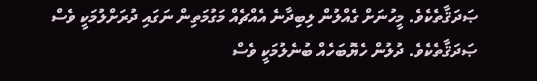ޞަދަޤާތެކެވެ. މީހުނަށް ގެއްލުން ލިބިދާނެ އެއްޗެއް މަގުމަތިން ނަގައި ދުރަށްލުމަކީ ވެސް ޞަދަޤާތެކެވެ. ދުލުން ހެޔޮބަހެއް ބުނެލުމަކީ ވެސް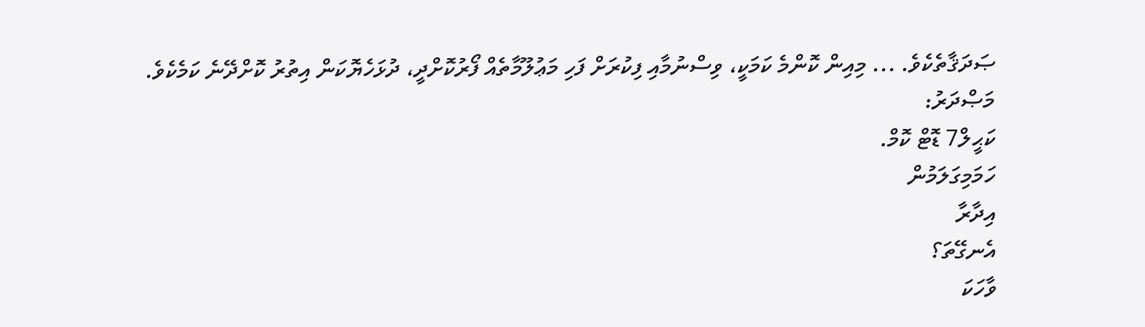ޞަދަޤާތެކެވެ. ... މިއިން ކޮންމެ ކަމަކީ، ވިސްނުމާއި ފިކުރަށް ފަހި މަޢުލޫމާތެއް ފޯރުކޮށްދީ، ދުޅަހެޔޮކަން އިތުރު ކޮށްދޭނެ ކަމެކެވެ.
މަޞްދަރު:
ކަޙީލް7 ޑޮޓް ކޮމް.
ހަމަމިގަލަމުން
އިދާރާ
އެނގޭތަ؟
ވާހަކަ